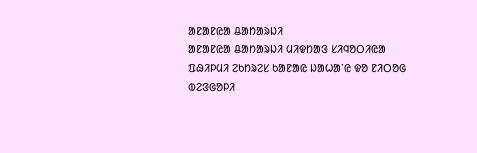ᱟᱱᱟᱱᱭᱟ ᱪᱟᱴᱟᱨᱡᱤ
ᱟᱱᱟᱱᱭᱟ ᱪᱟᱴᱟᱨᱡᱤ ᱢᱤᱫᱴᱟᱝ ᱥᱤᱧᱚᱛᱤᱭᱟ ᱯᱷᱤᱞᱢᱤ ᱮᱠᱴᱨᱮᱥ ᱠᱟᱱᱟᱭ ᱡᱟᱦᱟᱸᱭ ᱫᱚ ᱱᱤᱛᱚᱜ ᱵᱮᱝᱜᱚᱞᱤ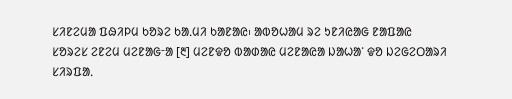ᱥᱤᱱᱮᱢᱟ ᱯᱷᱤᱞᱢ ᱠᱚᱨᱮ ᱠᱟᱹᱢᱤ ᱠᱟᱱᱟᱭ᱾ ᱟᱵᱚᱦᱟᱢ ᱨᱮ ᱩᱱᱤᱭᱟᱜ ᱱᱟᱯᱟᱭ ᱥᱚᱨᱮᱥ ᱮᱱᱮᱢ ᱢᱮᱱᱟᱜᱼᱟ [᱓] ᱢᱮᱱᱫᱚ ᱵᱟᱰᱟᱭ ᱢᱮᱱᱟᱭᱟ ᱡᱟᱦᱟᱸ ᱫᱚ ᱡᱮᱜᱮᱛᱟᱨᱤ ᱥᱤᱨᱯᱟᱹ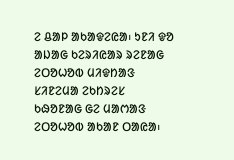ᱮ ᱪᱟᱞ ᱟᱠᱟᱫᱮᱭᱟ᱾ ᱩᱱᱤ ᱫᱚ ᱟᱡᱟᱜ ᱠᱮᱨᱤᱭᱟᱨ ᱨᱮᱱᱟᱜ ᱮᱛᱚᱦᱚᱵ ᱢᱤᱫᱴᱟᱝ ᱥᱤᱱᱮᱢᱟ ᱮᱠᱴᱨᱮᱥ ᱠᱷᱚᱱᱟᱜ ᱜᱮ ᱢᱟᱬᱟᱝ ᱮᱛᱚᱦᱚᱵ ᱟᱠᱟᱱ ᱛᱟᱭᱟ᱾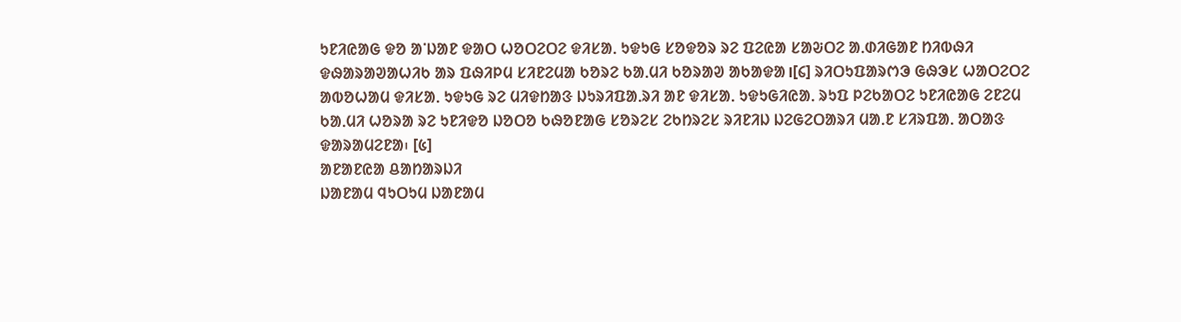ᱩᱱᱤᱭᱟᱜ ᱫᱚ ᱟᱸᱡᱟᱱ ᱫᱟᱛ ᱦᱚᱛᱮᱛᱮ ᱫᱤᱥᱟᱹ ᱩᱫᱩᱜ ᱥᱚᱫᱚᱨ ᱨᱮ ᱯᱮᱭᱟ ᱥᱟᱶᱛᱮ ᱟᱹᱰᱤᱜᱟᱱ ᱴᱤᱵᱷᱤ ᱫᱷᱟᱨᱟᱣᱟᱦᱤᱠ ᱟᱨ ᱯᱷᱤᱞᱢ ᱥᱤᱱᱮᱢᱟ ᱠᱚᱨᱮ ᱠᱟᱹᱢᱤ ᱠᱚᱨᱟᱣ ᱟᱠᱟᱫᱟ।[᱔] ᱨᱤᱛᱩᱯᱟᱨᱬᱳ ᱜᱷᱳᱥ ᱦᱟᱛᱮᱛᱮ ᱟᱵᱚᱦᱟᱢ ᱫᱤᱥᱟᱹ ᱩᱫᱩᱜ ᱨᱮ ᱢᱤᱫᱴᱟᱝ ᱡᱩᱨᱤᱯᱟᱹᱨᱤ ᱟᱱ ᱫᱤᱥᱟᱹ ᱩᱫᱩᱜᱤᱭᱟᱹ ᱨᱩᱯ ᱞᱮᱠᱟᱛᱮ ᱩᱱᱤᱭᱟᱜ ᱮᱱᱮᱢ ᱠᱟᱹᱢᱤ ᱦᱚᱨᱟ ᱨᱮ ᱩᱱᱤᱫᱚ ᱡᱚᱛᱚ ᱠᱷᱚᱱᱟᱜ ᱥᱚᱨᱮᱥ ᱮᱠᱴᱨᱮᱥ ᱨᱤᱱᱤᱡ ᱡᱮᱜᱮᱛᱟᱨᱤ ᱢᱟᱹᱱ ᱥᱤᱨᱯᱟᱹ ᱟᱛᱟᱝ ᱫᱟᱨᱟᱢᱮᱱᱟ᱾ [᱕]
ᱟᱱᱟᱱᱭᱟ ᱪᱟᱴᱟᱨᱡᱤ
ᱡᱟᱱᱟᱢ ᱧᱩᱛᱩᱢ ᱡᱟᱱᱟᱢ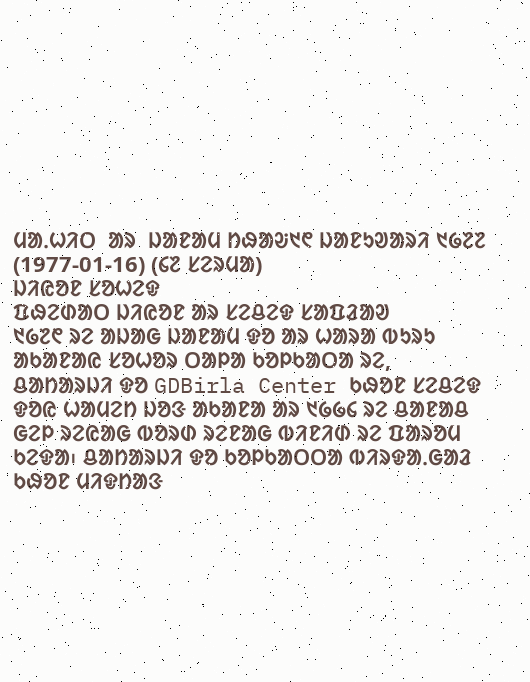ᱢᱟᱹᱦᱤᱛ  ᱟᱨ  ᱡᱟᱱᱟᱢ ᱴᱷᱟᱶ᱑᱖ ᱡᱟᱱᱩᱣᱟᱨᱤ ᱑᱙᱗᱗ (1977-01-16) (᱔᱗ ᱥᱮᱨᱢᱟ)
ᱡᱤᱭᱚᱱ ᱥᱚᱦᱮᱫ
ᱯᱷᱮᱰᱟᱛ ᱡᱤᱭᱚᱱ ᱟᱨ ᱥᱮᱪᱮᱫ ᱥᱟᱯᱲᱟᱣ
᱑᱙᱗᱖ ᱨᱮ ᱟᱡᱟᱜ ᱡᱟᱱᱟᱢ ᱫᱚ ᱟᱨ ᱦᱟᱨᱟ ᱵᱩᱨᱩ ᱟᱠᱟᱱᱟᱭ ᱥᱚᱦᱚᱨ ᱛᱟᱞᱟ ᱠᱚᱞᱠᱟᱛᱟ ᱨᱮ, ᱪᱟᱴᱟᱨᱡᱤ ᱫᱚ GDBirla Center ᱠᱷᱚᱱ ᱥᱮᱪᱮᱫ ᱫᱚᱭ ᱦᱟᱢᱮᱴ ᱡᱚᱝ ᱟᱠᱟᱱᱟ ᱟᱨ ᱑᱙᱙᱔ ᱨᱮ ᱪᱟᱱᱟᱪ ᱜᱮᱞ ᱨᱮᱭᱟᱜ ᱵᱚᱨᱰ ᱨᱮᱱᱟᱜ ᱵᱤᱱᱤᱰ ᱨᱮ ᱯᱟᱨᱚᱢ ᱠᱮᱫᱟ᱾ ᱪᱟᱴᱟᱨᱡᱤ ᱫᱚ ᱠᱚᱞᱠᱟᱛᱛᱟ ᱵᱤᱨᱫᱟᱹᱜᱟᱲ ᱠᱷᱚᱱ ᱢᱤᱫᱴᱟᱝ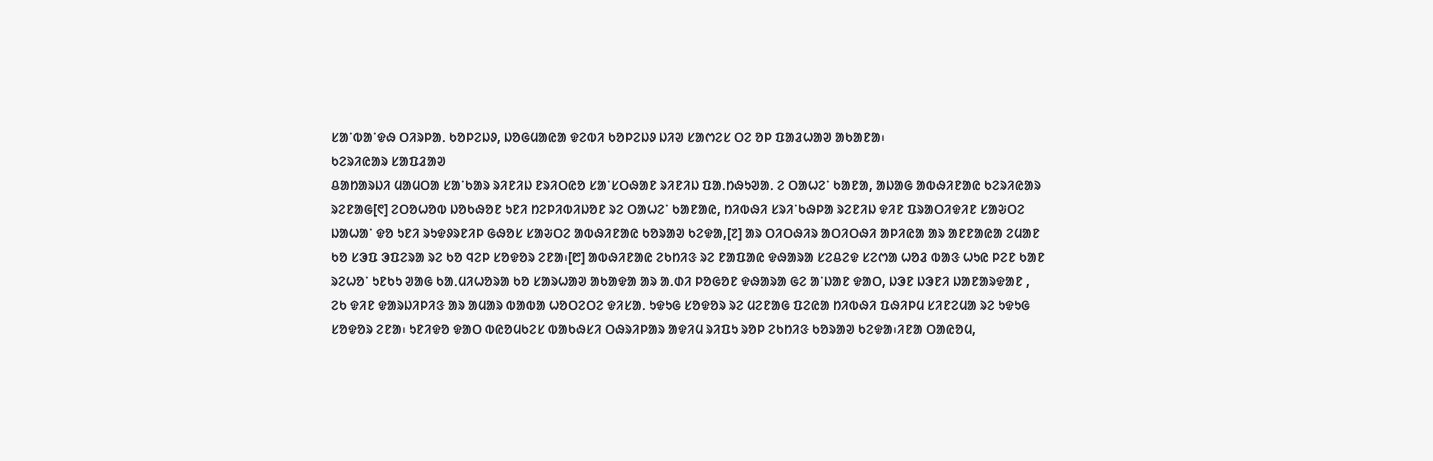ᱥᱟᱸᱵᱟᱸᱫᱷ ᱛᱤᱨᱞᱟᱹ ᱠᱚᱞᱮᱡᱽ, ᱡᱚᱜᱢᱟᱭᱟ ᱫᱮᱵᱤ ᱠᱚᱞᱮᱡᱽ ᱡᱤᱣ ᱥᱟᱬᱮᱥ ᱛᱮ ᱚᱞ ᱯᱟᱲᱦᱟᱣ ᱟᱠᱟᱱᱟ᱾
ᱠᱮᱨᱤᱭᱟᱨ ᱥᱟᱯᱲᱟᱣ
ᱪᱟᱴᱟᱨᱡᱤ ᱢᱟᱢᱛᱟ ᱥᱟᱸᱠᱟᱨ ᱨᱤᱱᱤᱡ ᱱᱨᱤᱛᱭᱚ ᱥᱟᱸᱥᱛᱷᱟᱱ ᱨᱤᱱᱤᱡ ᱯᱟᱹᱴᱷᱩᱣᱟᱹ ᱮ ᱛᱟᱦᱮᱸ ᱠᱟᱱᱟ, ᱟᱡᱟᱜ ᱟᱵᱷᱤᱱᱟᱭ ᱠᱮᱨᱤᱭᱟᱨ ᱨᱮᱱᱟᱜ[᱖] ᱮᱛᱚᱦᱚᱵ ᱡᱚᱠᱷᱚᱱ ᱩᱱᱤ ᱴᱮᱞᱤᱵᱤᱡᱚᱱ ᱨᱮ ᱛᱟᱦᱮᱸ ᱠᱟᱱᱟᱭ, ᱴᱤᱵᱷᱤ ᱥᱨᱤᱸᱠᱷᱞᱟ ᱨᱮᱱᱤᱡ ᱫᱤᱱ ᱯᱨᱟᱛᱤᱫᱤᱱ ᱥᱟᱶᱛᱮ ᱡᱟᱦᱟᱸ ᱫᱚ ᱩᱱᱤ ᱨᱩᱫᱽᱨᱱᱤᱞ ᱜᱷᱚᱥ ᱥᱟᱶᱛᱮ ᱟᱵᱷᱤᱱᱟᱭ ᱠᱚᱨᱟᱣ ᱠᱮᱫᱟ,[᱗] ᱟᱨ ᱛᱤᱛᱷᱤᱨ ᱟᱛᱤᱛᱷᱤ ᱟᱞᱤᱭᱟ ᱟᱨ ᱟᱱᱱᱟᱭᱟ ᱮᱢᱟᱱ ᱠᱚ ᱥᱳᱯ ᱳᱯᱮᱨᱟ ᱨᱮ ᱠᱚ ᱧᱮᱞ ᱥᱚᱫᱚᱨ ᱮᱱᱟ᱾[᱘] ᱟᱵᱷᱤᱱᱟᱭ ᱮᱠᱴᱤᱝ ᱨᱮ ᱱᱟᱯᱟᱭ ᱫᱷᱟᱨᱟ ᱥᱮᱪᱮᱫ ᱥᱮᱬᱟ ᱦᱚᱲ ᱵᱟᱝ ᱦᱩᱭ ᱞᱮᱱ ᱠᱟᱱ ᱨᱮᱦᱚᱸ ᱩᱱᱠᱩ ᱣᱟᱜ ᱠᱟᱹᱢᱤᱦᱚᱨᱟ ᱠᱚ ᱥᱟᱨᱦᱟᱣ ᱟᱠᱟᱫᱟ ᱟᱨ ᱟᱹᱰᱤ ᱞᱚᱜᱚᱱ ᱫᱷᱟᱨᱟ ᱜᱮ ᱟᱸᱡᱟᱱ ᱫᱟᱛ, ᱡᱳᱱ ᱡᱳᱱᱤ ᱡᱟᱱᱟᱨᱫᱟᱱ , ᱮᱠ ᱫᱤᱱ ᱫᱟᱨᱡᱤᱞᱤᱝ ᱟᱨ ᱟᱢᱟᱨ ᱵᱟᱵᱟ ᱦᱚᱛᱮᱛᱮ ᱫᱤᱥᱟᱹ ᱩᱫᱩᱜ ᱥᱚᱫᱚᱨ ᱨᱮ ᱢᱮᱱᱟᱜ ᱯᱮᱭᱟ ᱴᱤᱵᱷᱤ ᱯᱷᱤᱞᱢ ᱥᱤᱱᱮᱢᱟ ᱨᱮ ᱩᱫᱩᱜ ᱥᱚᱫᱚᱨ ᱮᱱᱟ᱾ ᱩᱱᱤᱫᱚ ᱫᱟᱛ ᱵᱭᱚᱢᱠᱮᱥ ᱵᱟᱠᱷᱥᱤ ᱛᱷᱨᱤᱞᱟᱨ ᱟᱫᱤᱢ ᱨᱤᱯᱩ ᱨᱚᱞ ᱮᱠᱴᱤᱝ ᱠᱚᱨᱟᱣ ᱠᱮᱫᱟ᱾ᱤᱱᱟ ᱛᱟᱭᱚᱢ,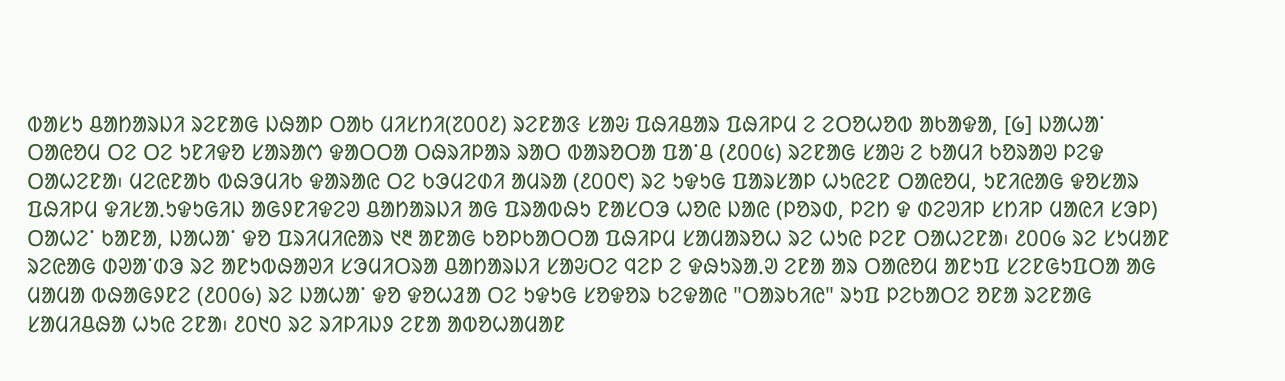ᱵᱟᱥᱩ ᱪᱟᱴᱟᱨᱡᱤ ᱨᱮᱱᱟᱜ ᱡᱷᱟᱞ ᱛᱟᱠ ᱢᱤᱥᱴᱤ(᱗᱐᱐᱒) ᱨᱮᱱᱟᱝ ᱥᱟᱶ ᱯᱷᱤᱪᱟᱨ ᱯᱷᱤᱞᱢ ᱮ ᱮᱛᱚᱦᱚᱵ ᱟᱠᱟᱫᱟ, [᱙] ᱡᱟᱦᱟᱸ ᱛᱟᱭᱚᱢ ᱛᱮ ᱛᱮ ᱩᱱᱤᱫᱚ ᱥᱟᱨᱟᱬ ᱫᱟᱛᱛᱟ ᱛᱷᱨᱤᱞᱟᱨ ᱨᱟᱛ ᱵᱟᱨᱚᱛᱟ ᱯᱟᱸᱪ (᱒᱐᱐᱕) ᱨᱮᱱᱟᱜ ᱥᱟᱶ ᱮ ᱠᱟᱢᱤ ᱠᱚᱨᱟᱣ ᱞᱮᱫ ᱛᱟᱦᱮᱱᱟ᱾ ᱢᱮᱭᱱᱟᱠ ᱵᱷᱳᱢᱤᱠ ᱫᱟᱨᱟᱭ ᱛᱮ ᱠᱳᱢᱮᱰᱤ ᱟᱢᱨᱟ (᱒᱐᱐᱖) ᱨᱮ ᱩᱫᱩᱜ ᱯᱟᱨᱥᱟᱞ ᱦᱩᱭᱮᱱ ᱛᱟᱭᱚᱢ, ᱩᱱᱤᱭᱟᱜ ᱫᱚᱥᱟᱨ ᱯᱷᱤᱞᱢ ᱫᱤᱥᱟᱹᱩᱫᱩᱜᱤᱡ ᱟᱜᱽᱱᱤᱫᱮᱣ ᱪᱟᱴᱟᱨᱡᱤ ᱟᱜ ᱯᱨᱟᱵᱷᱩ ᱱᱟᱥᱛᱳ ᱦᱚᱭ ᱡᱟᱭ (ᱞᱚᱨᱰ, ᱞᱮᱴ ᱫ ᱰᱮᱣᱤᱞ ᱥᱴᱤᱞ ᱢᱟᱭᱤ ᱥᱳᱞ) ᱛᱟᱦᱮᱸ ᱠᱟᱱᱟ, ᱡᱟᱦᱟᱸ ᱫᱚ ᱯᱨᱤᱢᱤᱭᱟᱨ ᱑᱓ ᱟᱱᱟᱜ ᱠᱚᱞᱠᱟᱛᱛᱟ ᱯᱷᱤᱞᱢ ᱥᱟᱢᱟᱨᱚᱦ ᱨᱮ ᱦᱩᱭ ᱞᱮᱱ ᱛᱟᱦᱮᱱᱟ᱾ ᱒᱐᱐᱙ ᱨᱮ ᱥᱩᱢᱟᱱ ᱨᱮᱭᱟᱜ ᱰᱣᱟᱸᱰᱳ ᱨᱮ ᱟᱱᱩᱵᱷᱟᱣᱤ ᱥᱳᱢᱤᱛᱨᱟ ᱪᱟᱴᱟᱨᱡᱤ ᱥᱟᱶᱛᱮ ᱧᱮᱞ ᱮ ᱫᱷᱩᱨᱟᱹᱣ ᱮᱱᱟ ᱟᱨ ᱛᱟᱭᱚᱢ ᱟᱱᱩᱯ ᱥᱮᱱᱜᱩᱯᱛᱟ ᱟᱜ ᱢᱟᱢᱟ ᱵᱷᱟᱜᱽᱱᱮ (᱒᱐᱐᱙) ᱨᱮ ᱡᱟᱦᱟᱸ ᱫᱚ ᱫᱚᱦᱲᱟ ᱛᱮ ᱩᱫᱩᱜ ᱥᱚᱫᱚᱨ ᱠᱮᱫᱟᱭ "ᱛᱟᱨᱠᱤᱭ" ᱨᱩᱯ ᱞᱮᱠᱟᱛᱮ ᱚᱱᱟ ᱨᱮᱱᱟᱜ ᱥᱟᱢᱤᱪᱷᱟ ᱦᱩᱭ ᱮᱱᱟ᱾ ᱒᱐᱑᱐ ᱨᱮ ᱨᱤᱞᱤᱡᱽ ᱮᱱᱟ ᱟᱵᱚᱦᱟᱢᱟᱱ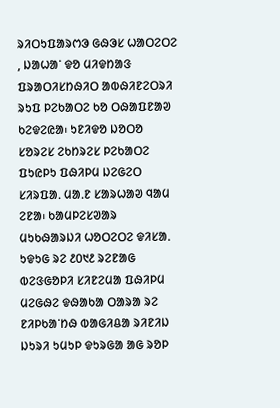ᱨᱤᱛᱩᱯᱟᱨᱬᱳ ᱜᱷᱳᱥ ᱦᱟᱛᱮᱛᱮ , ᱡᱟᱦᱟᱸ ᱫᱚ ᱢᱤᱫᱴᱟᱝ ᱯᱨᱟᱛᱤᱥᱴᱷᱤᱛ ᱟᱵᱷᱤᱱᱮᱛᱨᱤ ᱨᱩᱯ ᱞᱮᱠᱟᱛᱮ ᱠᱚ ᱛᱷᱟᱯᱱᱟᱣ ᱠᱮᱫᱮᱭᱟ᱾ ᱩᱱᱤᱫᱚ ᱡᱚᱛᱚ ᱥᱚᱨᱮᱥ ᱮᱠᱴᱨᱮᱥ ᱞᱮᱠᱟᱛᱮ ᱯᱩᱭᱞᱩ ᱯᱷᱤᱞᱢ ᱡᱮᱜᱮᱛ ᱥᱤᱨᱯᱟᱹ ᱢᱟᱹᱱ ᱥᱟᱨᱦᱟᱣ ᱧᱟᱢ ᱮᱱᱟ᱾ ᱠᱟᱢᱞᱮᱥᱣᱟᱨ ᱢᱩᱠᱷᱟᱨᱡᱤ ᱦᱚᱛᱮᱛᱮ ᱫᱤᱥᱟᱹ ᱩᱫᱩᱜ ᱨᱮ ᱒᱐᱑᱒ ᱨᱮᱱᱟᱜ ᱵᱮᱝᱜᱚᱞᱤ ᱥᱤᱱᱮᱢᱟ ᱯᱷᱤᱞᱢ ᱢᱮᱜᱷᱮ ᱫᱷᱟᱠᱟ ᱛᱟᱨᱟ ᱨᱮ ᱱᱤᱞᱠᱟᱸᱴᱷ ᱵᱟᱜᱤᱪᱟ ᱨᱤᱱᱤᱡ ᱡᱩᱨᱤ ᱩᱢᱩᱞ ᱫᱩᱨᱜᱟ ᱟᱜ ᱨᱚᱞ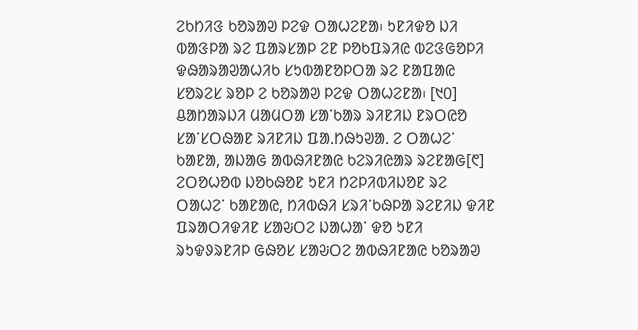ᱮᱠᱴᱤᱝ ᱠᱚᱨᱟᱣ ᱞᱮᱫ ᱛᱟᱦᱮᱱᱟ᱾ ᱩᱱᱤᱫᱚ ᱡᱤ ᱵᱟᱝᱞᱟ ᱨᱮ ᱯᱟᱨᱥᱟᱞ ᱮᱱ ᱞᱚᱠᱯᱨᱤᱭ ᱵᱮᱝᱜᱚᱞᱤ ᱫᱷᱟᱨᱟᱣᱟᱦᱤᱠ ᱥᱩᱵᱟᱱᱚᱞᱛᱟ ᱨᱮ ᱱᱟᱯᱟᱭ ᱥᱚᱨᱮᱥ ᱨᱚᱞ ᱮ ᱠᱚᱨᱟᱣ ᱞᱮᱫ ᱛᱟᱦᱮᱱᱟ᱾ [᱑᱐] ᱪᱟᱴᱟᱨᱡᱤ ᱢᱟᱢᱛᱟ ᱥᱟᱸᱠᱟᱨ ᱨᱤᱱᱤᱡ ᱱᱨᱛᱭᱚ ᱥᱟᱸᱥᱛᱷᱟᱱ ᱨᱤᱱᱤᱡ ᱯᱟᱹᱴᱷᱩᱣᱟᱹ ᱮ ᱛᱟᱦᱮᱸ ᱠᱟᱱᱟ, ᱟᱡᱟᱜ ᱟᱵᱷᱤᱱᱟᱭ ᱠᱮᱨᱤᱭᱟᱨ ᱨᱮᱱᱟᱜ[᱖] ᱮᱛᱚᱦᱚᱵ ᱡᱚᱠᱷᱚᱱ ᱩᱱᱤ ᱴᱮᱞᱤᱵᱤᱡᱚᱱ ᱨᱮ ᱛᱟᱦᱮᱸ ᱠᱟᱱᱟᱭ, ᱴᱤᱵᱷᱤ ᱥᱨᱤᱸᱠᱷᱞᱟ ᱨᱮᱱᱤᱡ ᱫᱤᱱ ᱯᱨᱟᱛᱤᱫᱤᱱ ᱥᱟᱶᱛᱮ ᱡᱟᱦᱟᱸ ᱫᱚ ᱩᱱᱤ ᱨᱩᱫᱽᱨᱱᱤᱞ ᱜᱷᱚᱥ ᱥᱟᱶᱛᱮ ᱟᱵᱷᱤᱱᱟᱭ ᱠᱚᱨᱟᱣ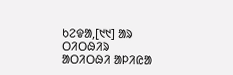ᱠᱮᱫᱟ,[᱑᱑] ᱟᱨ ᱛᱤᱛᱷᱤᱨ ᱟᱛᱤᱛᱷᱤ ᱟᱞᱤᱭᱟ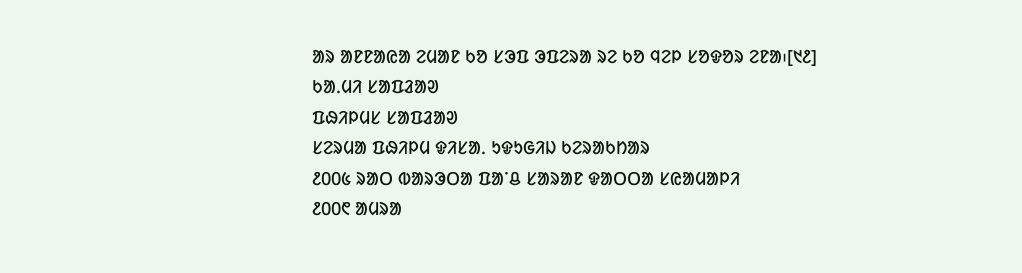ᱟᱨ ᱟᱱᱱᱟᱭᱟ ᱮᱢᱟᱱ ᱠᱚ ᱥᱳᱯ ᱳᱯᱮᱨᱟ ᱨᱮ ᱠᱚ ᱧᱮᱞ ᱥᱚᱫᱚᱨ ᱮᱱᱟ᱾[᱑᱒]
ᱠᱟᱹᱢᱤ ᱥᱟᱯᱲᱟᱣ
ᱯᱷᱤᱞᱢᱥ ᱥᱟᱯᱲᱟᱣ
ᱥᱮᱨᱢᱟ ᱯᱷᱤᱞᱢ ᱫᱤᱥᱟᱹ ᱩᱫᱩᱜᱤᱡ ᱠᱮᱨᱟᱠᱴᱟᱨ
᱒᱐᱐᱕ ᱨᱟᱛ ᱵᱟᱨᱳᱛᱟ ᱯᱟᱸᱪ ᱥᱟᱨᱟᱱ ᱫᱟᱛᱛᱟ ᱥᱭᱟᱢᱟᱞᱤ
᱒᱐᱐᱖ ᱟᱢᱨᱟ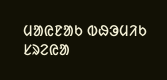ᱢᱟᱭᱱᱟᱠ ᱵᱷᱳᱢᱤᱠ ᱥᱨᱮᱭᱟ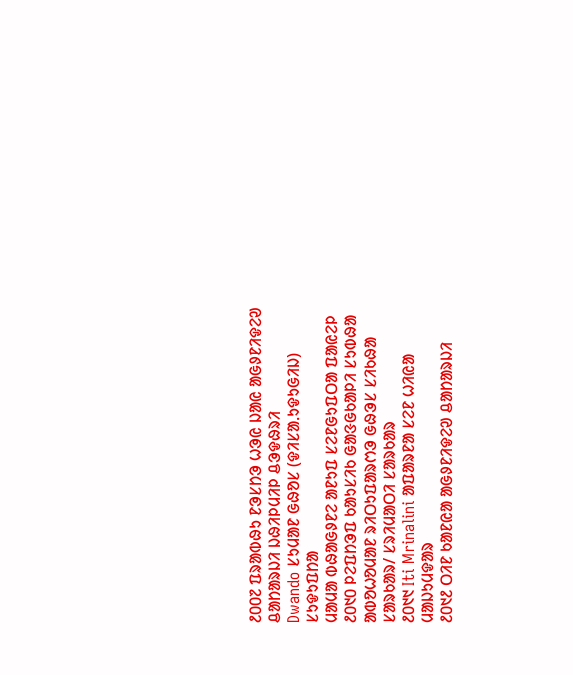᱒᱐᱐᱗ ᱯᱨᱟᱵᱷᱩ ᱱᱳᱥᱴᱳ ᱦᱳᱭ ᱡᱟᱭ ᱟᱜᱽᱱᱤᱫᱮᱣ ᱪᱟᱴᱟᱨᱡᱤ ᱡᱷᱤᱞᱢᱤᱞ ᱪᱳᱫᱷᱨᱤ
Dwando ᱥᱩᱢᱟᱱ ᱜᱷᱚᱥ (ᱫᱤᱥᱟᱹᱩᱫᱩᱜᱤᱡ) ᱥᱩᱫᱩᱯᱴᱟ
ᱢᱟᱢᱟ ᱵᱷᱟᱜᱽᱱᱮ ᱟᱱᱩᱯ ᱥᱮᱱᱜᱩᱯᱛᱟ ᱯᱟᱭᱮᱞ
᱒᱐᱑᱐ ᱞᱮᱯᱴᱳᱯ ᱠᱟᱩᱥᱤᱠ ᱜᱟᱝᱜᱠᱟᱞᱤ ᱥᱩᱵᱷᱟ
ᱟᱵᱚᱦᱚᱢᱟᱱ ᱨᱤᱛᱩᱯᱟᱨᱬᱳ ᱜᱷᱳᱥ ᱥᱤᱠᱷᱟ ᱥᱟᱨᱠᱟᱨ/ ᱥᱨᱤᱢᱟᱛᱤ ᱥᱟᱨᱠᱟᱨ
᱒᱐᱑᱑ Iti Mrinalini ᱟᱯᱟᱨᱱᱟ ᱥᱮᱱ ᱦᱤᱭᱟ ᱢᱟᱡᱩᱢᱫᱟᱨ
᱒᱐᱑᱒ ᱛᱤᱱ ᱠᱟᱱᱭᱟ ᱟᱜᱽᱱᱤᱫᱮᱣ ᱪᱟᱴᱟᱨᱡᱤ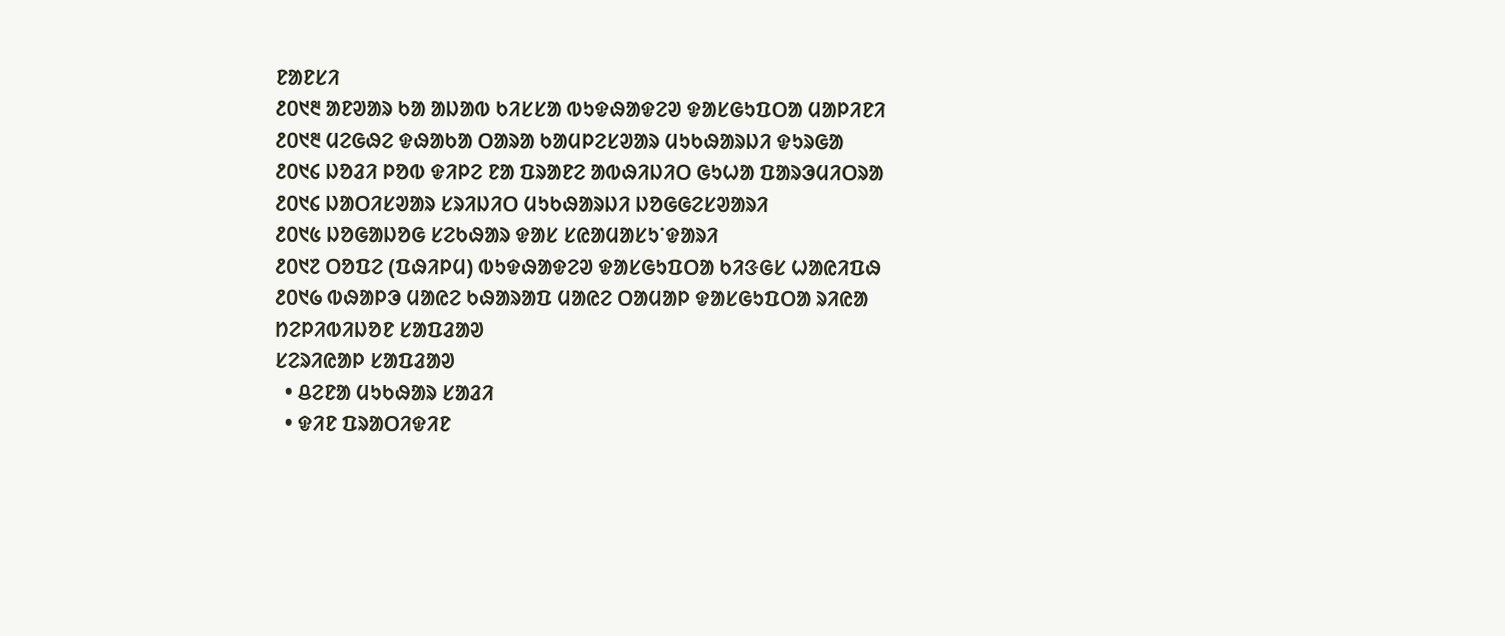ᱱᱟᱱᱥᱤ
᱒᱐᱑᱓ ᱟᱱᱣᱟᱨ ᱠᱟ ᱟᱡᱟᱵ ᱠᱤᱥᱥᱟ ᱵᱩᱫᱷᱟᱫᱮᱣ ᱫᱟᱥᱜᱩᱯᱛᱟ ᱢᱟᱞᱤᱱᱤ
᱒᱐᱑᱓ ᱢᱮᱜᱷᱮ ᱫᱷᱟᱠᱟ ᱛᱟᱨᱟ ᱠᱟᱢᱞᱮᱥᱣᱟᱨ ᱢᱩᱠᱷᱟᱨᱡᱤ ᱫᱩᱨᱜᱟ
᱒᱐᱑᱔ ᱡᱚᱲᱤ ᱞᱚᱵ ᱫᱤᱞᱮ ᱱᱟ ᱯᱨᱟᱱᱮ ᱟᱵᱷᱤᱡᱤᱛ ᱜᱩᱦᱟ ᱯᱟᱨᱳᱢᱤᱛᱨᱟ
᱒᱐᱑᱔ ᱡᱟᱛᱤᱥᱣᱟᱨ ᱥᱨᱤᱡᱤᱛ ᱢᱩᱠᱷᱟᱨᱡᱤ ᱡᱚᱜᱜᱮᱥᱣᱟᱨᱤ
᱒᱐᱑᱕ ᱡᱚᱜᱟᱡᱚᱜ ᱥᱮᱠᱷᱟᱨ ᱫᱟᱥ ᱥᱭᱟᱢᱟᱥᱩᱸᱫᱟᱨᱤ
᱒᱐᱑᱗ ᱛᱚᱯᱮ (ᱯᱷᱤᱞᱢ) ᱵᱩᱫᱷᱟᱫᱮᱣ ᱫᱟᱥᱜᱩᱯᱛᱟ ᱠᱤᱝᱜᱥ ᱦᱟᱭᱤᱯᱷ
᱒᱐᱑᱙ ᱵᱷᱟᱞᱳ ᱢᱟᱭᱮ ᱠᱷᱟᱨᱟᱯ ᱢᱟᱭᱮ ᱛᱟᱢᱟᱞ ᱫᱟᱥᱜᱩᱯᱛᱟ ᱨᱤᱭᱟ
ᱴᱮᱞᱤᱵᱤᱡᱚᱱ ᱥᱟᱯᱲᱟᱣ
ᱥᱮᱨᱤᱭᱟᱞ ᱥᱟᱯᱲᱟᱣ
  • ᱪᱮᱱᱟ ᱢᱩᱠᱷᱟᱨ ᱥᱟᱲᱤ
  • ᱫᱤᱱ ᱯᱨᱟᱛᱤᱫᱤᱱ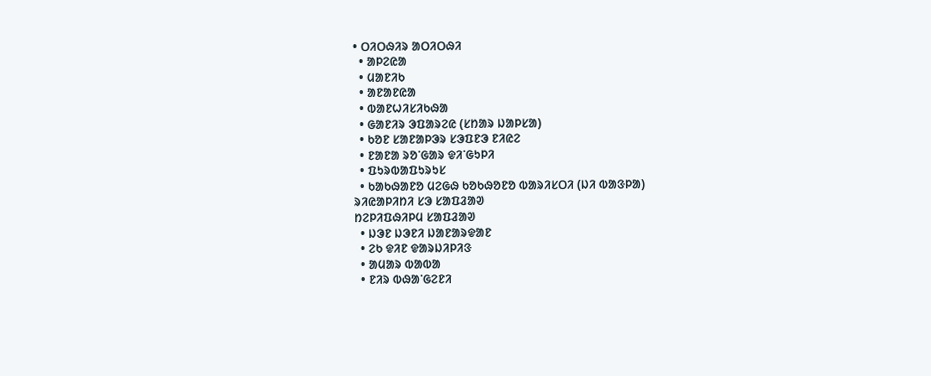• ᱛᱤᱛᱷᱤᱨ ᱟᱛᱤᱛᱷᱤ
  • ᱟᱞᱮᱭᱟ
  • ᱢᱟᱱᱤᱠ
  • ᱟᱱᱟᱱᱭᱟ
  • ᱵᱟᱱᱦᱤᱥᱤᱠᱷᱟ
  • ᱜᱟᱱᱤᱨ ᱳᱯᱟᱨᱮᱭ (ᱥᱴᱟᱨ ᱡᱟᱞᱥᱟ)
  • ᱠᱚᱱ ᱥᱟᱱᱟᱞᱳᱨ ᱥᱳᱯᱱᱳ ᱱᱤᱭᱮ
  • ᱱᱟᱱᱟ ᱨᱚᱸᱜᱟᱨ ᱫᱤᱸᱜᱩᱞᱤ
  • ᱯᱩᱨᱵᱟᱯᱩᱨᱩᱥ
  • ᱠᱟᱠᱷᱟᱱᱚ ᱢᱮᱜᱷ ᱠᱚᱠᱷᱚᱱᱚ ᱵᱟᱨᱤᱥᱛᱤ (ᱡᱤ ᱵᱟᱝᱞᱟ)
ᱨᱤᱭᱟᱞᱤᱴᱤ ᱥᱳ ᱥᱟᱯᱲᱟᱣ
ᱴᱮᱞᱤᱯᱷᱤᱞᱢ ᱥᱟᱯᱲᱟᱣ
  • ᱡᱳᱱ ᱡᱳᱱᱤ ᱡᱟᱱᱟᱨᱫᱟᱱ
  • ᱮᱠ ᱫᱤᱱ ᱫᱟᱨᱡᱤᱞᱤᱝ
  • ᱟᱢᱟᱨ ᱵᱟᱵᱟ
  • ᱱᱤᱨ ᱵᱷᱟᱸᱜᱮᱱᱤ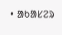• ᱟᱠᱟᱥᱮᱨ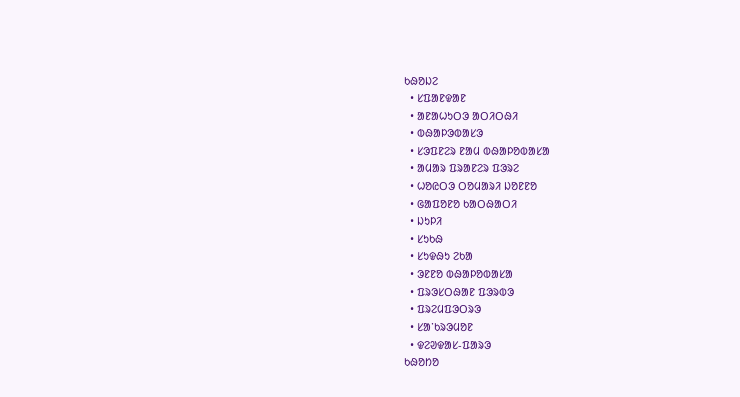ᱠᱷᱚᱡᱮ
  • ᱥᱯᱟᱱᱫᱟᱱ
  • ᱟᱱᱟᱦᱩᱛᱳ ᱟᱛᱤᱛᱷᱤ
  • ᱵᱷᱟᱞᱳᱵᱟᱥᱳ
  • ᱥᱳᱯᱱᱮᱨ ᱱᱟᱢ ᱵᱷᱟᱞᱚᱵᱟᱥᱟ
  • ᱟᱢᱟᱨ ᱯᱨᱟᱱᱮᱨ ᱯᱳᱨᱮ
  • ᱦᱚᱭᱛᱳ ᱛᱚᱢᱟᱨᱤ ᱡᱚᱱᱱᱚ
  • ᱜᱟᱯᱚᱱᱚ ᱠᱟᱛᱷᱟᱛᱤ
  • ᱡᱩᱞᱤ
  • ᱥᱩᱠᱷ
  • ᱥᱩᱫᱷᱩ ᱮᱠᱟ
  • ᱳᱱᱱᱚ ᱵᱷᱟᱞᱚᱵᱟᱥᱟ
  • ᱯᱨᱳᱥᱛᱷᱟᱱ ᱯᱳᱨᱵᱳ
  • ᱯᱨᱮᱢᱯᱳᱛᱨᱳ
  • ᱥᱟᱸᱠᱨᱳᱢᱚᱱ
  • ᱫᱮᱣᱫᱟᱥ-ᱯᱟᱨᱳ
ᱠᱷᱚᱴᱚ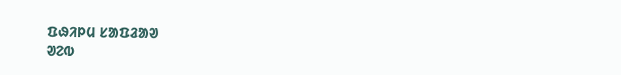ᱯᱷᱤᱞᱢ ᱥᱟᱯᱲᱟᱣ
ᱣᱮᱵ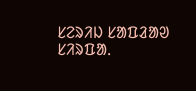ᱥᱮᱨᱤᱡ ᱥᱟᱯᱲᱟᱣ
ᱥᱤᱨᱯᱟᱹ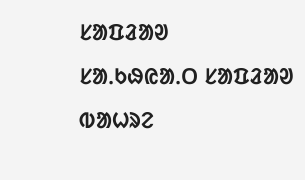ᱥᱟᱯᱲᱟᱣ
ᱥᱟᱹᱠᱷᱭᱟᱹᱛ ᱥᱟᱯᱲᱟᱣ
ᱵᱟᱦᱨᱮ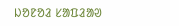ᱡᱚᱱᱚᱲ ᱥᱟᱯᱲᱟᱣ